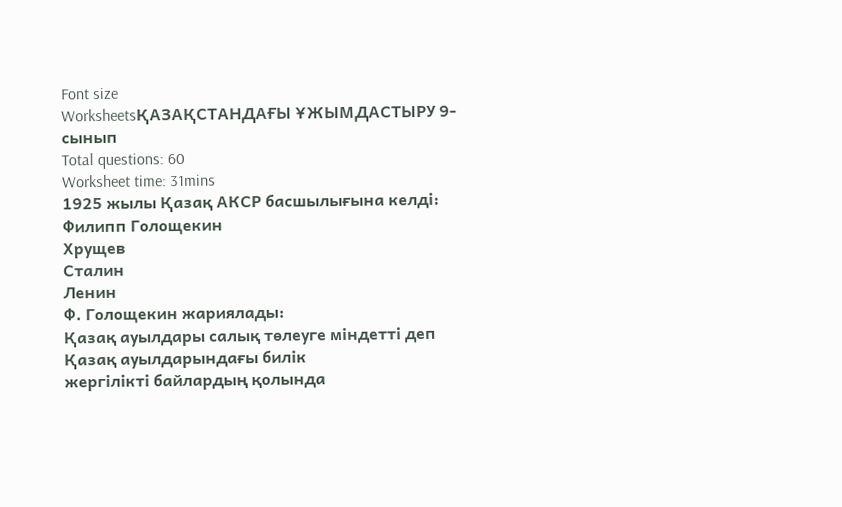Font size
WorksheetsҚАЗАҚСТАНДАҒЫ ҰЖЫМДАСТЫРУ 9-сынып
Total questions: 60
Worksheet time: 31mins
1925 жылы Қазақ АКСР басшылығына келді:
Филипп Голощекин
Хрущев
Сталин
Ленин
Ф. Голощекин жариялады:
Қазақ ауылдары салық төлеуге міндетті деп
Қазақ ауылдарындағы билік
жергілікті байлардың қолында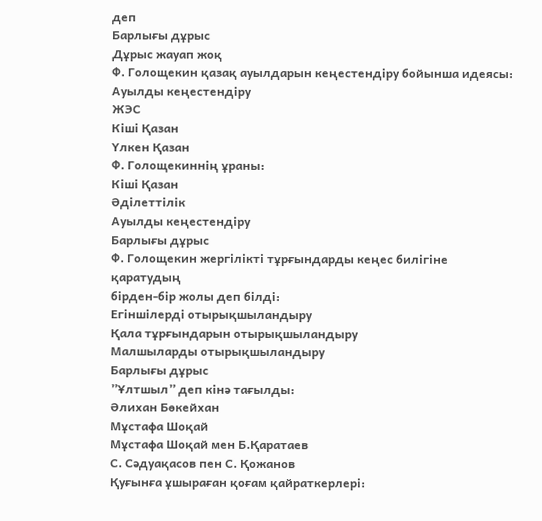деп
Барлығы дұрыс
Дұрыс жауап жоқ
Ф. Голощекин қазақ ауылдарын кеңестендіру бойынша идеясы:
Ауылды кеңестендіру
ЖЭС
Кіші Қазан
Үлкен Қазан
Ф. Голощекиннің ұраны:
Кіші Қазан
Әділеттілік
Ауылды кеңестендіру
Барлығы дұрыс
Ф. Голощекин жергілікті тұрғындарды кеңес билігіне қаратудың
бірден-бір жолы деп білді:
Егіншілерді отырықшыландыру
Қала тұрғындарын отырықшыландыру
Малшыларды отырықшыландыру
Барлығы дұрыс
”Ұлтшыл” деп кінә тағылды:
Әлихан Бөкейхан
Мұстафа Шоқай
Мұстафа Шоқай мен Б.Қаратаев
С. Сәдуақасов пен С. Қожанов
Қуғынға ұшыраған қоғам қайраткерлері: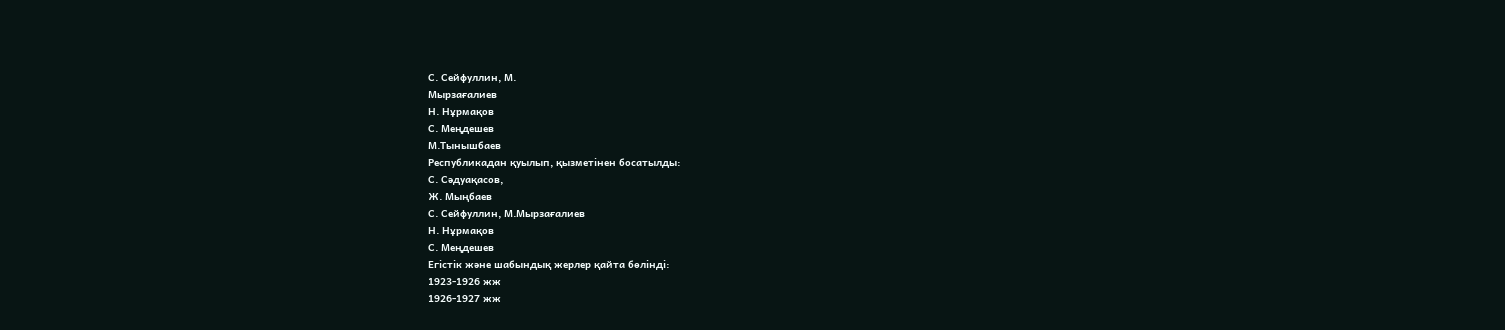С. Сейфуллин, М.
Мырзағалиев
Н. Нұрмақов
С. Меңдешев
М.Тынышбаев
Республикадан қуылып, қызметінен босатылды:
С. Сәдуақасов,
Ж. Мыңбаев
С. Сейфуллин, М.Мырзағалиев
Н. Нұрмақов
С. Меңдешев
Егістік және шабындық жерлер қайта бөлінді:
1923-1926 жж
1926-1927 жж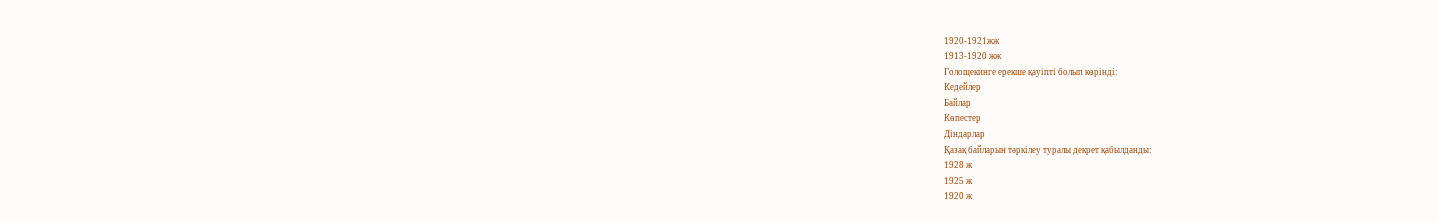1920-1921жж
1913-1920 жж
Голощекинге ерекше қауіпті болып көрінді:
Кедейлер
Байлар
Көпестер
Діндарлар
Қазақ байларын тәркілеу туралы декрет қабылданды:
1928 ж
1925 ж
1920 ж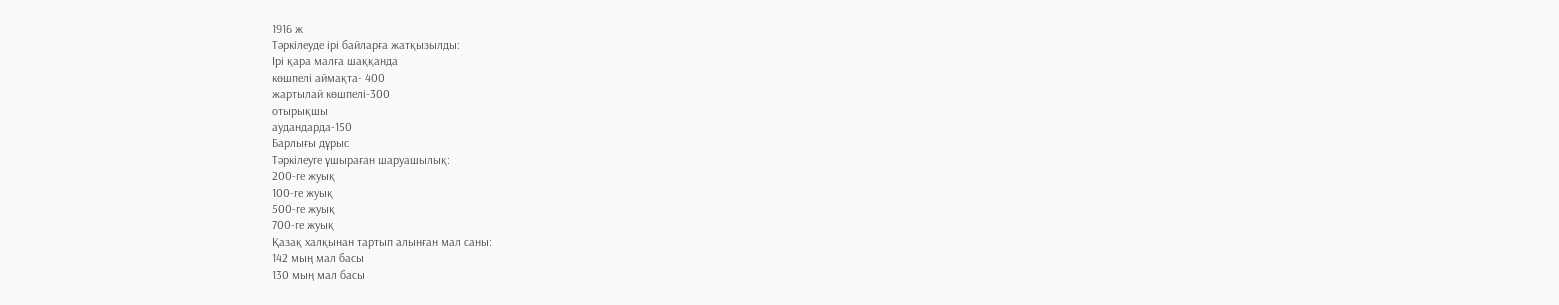1916 ж
Тәркілеуде ірі байларға жатқызылды:
Ірі қара малға шаққанда
көшпелі аймақта- 400
жартылай көшпелі-300
отырықшы
аудандарда-150
Барлығы дұрыс
Тәркілеуге ұшыраған шаруашылық:
200-ге жуық
100-ге жуық
500-ге жуық
700-ге жуық
Қазақ халқынан тартып алынған мал саны:
142 мың мал басы
130 мың мал басы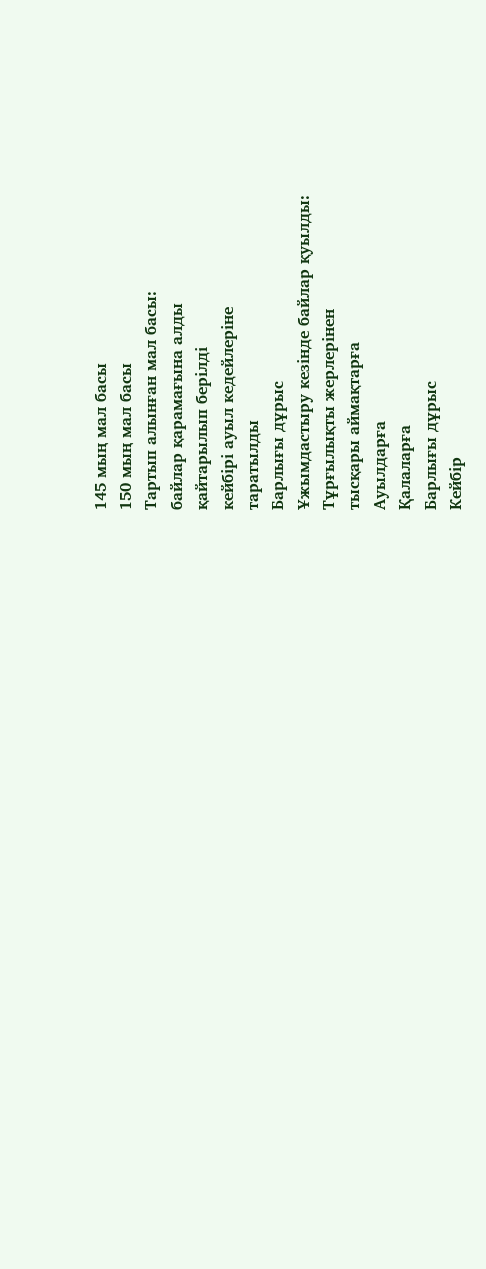145 мың мал басы
150 мың мал басы
Тартып алынған мал басы:
байлар қарамағына алды
қайтарылып берілді
кейбірі ауыл кедейлеріне
таратылды
Барлығы дұрыс
Ұжымдастыру кезінде байлар қуылды:
Тұрғылықты жерлерінен
тысқары аймақтарға
Ауылдарға
Қалаларға
Барлығы дұрыс
Кейбір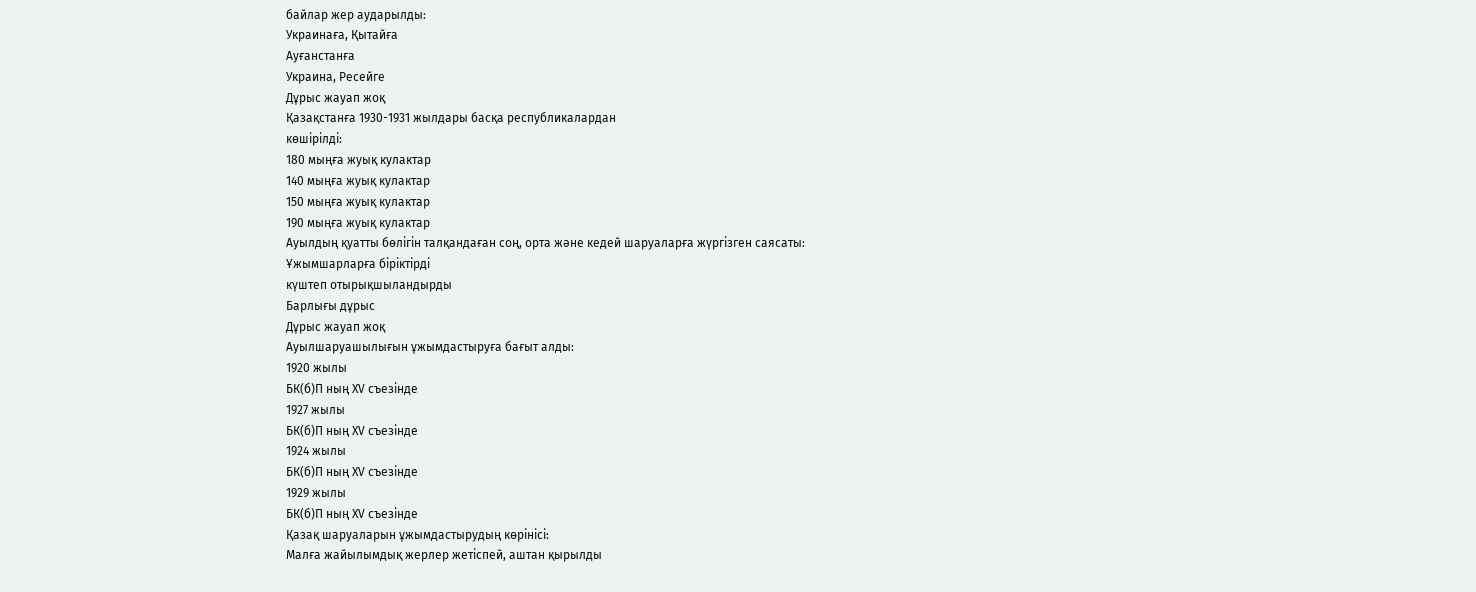байлар жер аударылды:
Украинаға, Қытайға
Ауғанстанға
Украина, Ресейге
Дұрыс жауап жоқ
Қазақстанға 1930-1931 жылдары басқа республикалардан
көшірілді:
180 мыңға жуық кулактар
140 мыңға жуық кулактар
150 мыңға жуық кулактар
190 мыңға жуық кулактар
Ауылдың қуатты бөлігін талқандаған соң, орта және кедей шаруаларға жүргізген саясаты:
Ұжымшарларға біріктірді
күштеп отырықшыландырды
Барлығы дұрыс
Дұрыс жауап жоқ
Ауылшаруашылығын ұжымдастыруға бағыт алды:
1920 жылы
БК(б)П ның ХV съезінде
1927 жылы
БК(б)П ның ХV съезінде
1924 жылы
БК(б)П ның ХV съезінде
1929 жылы
БК(б)П ның ХV съезінде
Қазақ шаруаларын ұжымдастырудың көрінісі:
Малға жайылымдық жерлер жетіспей, аштан қырылды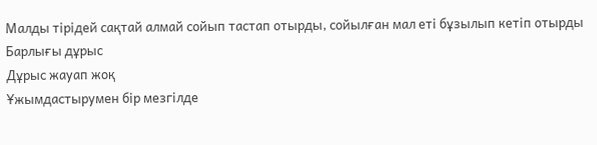Малды тірідей сақтай алмай сойып тастап отырды, сойылған мал еті бұзылып кетіп отырды
Барлығы дұрыс
Дұрыс жауап жоқ
Ұжымдастырумен бір мезгілде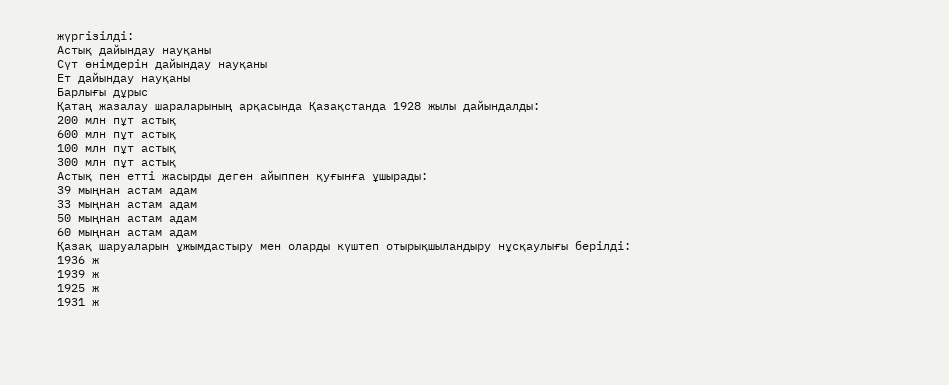жүргізілді:
Астық дайындау науқаны
Сүт өнімдерін дайындау науқаны
Ет дайындау науқаны
Барлығы дұрыс
Қатаң жазалау шараларының арқасында Қазақстанда 1928 жылы дайындалды:
200 млн пұт астық
600 млн пұт астық
100 млн пұт астық
300 млн пұт астық
Астық пен етті жасырды деген айыппен қуғынға ұшырады:
39 мыңнан астам адам
33 мыңнан астам адам
50 мыңнан астам адам
60 мыңнан астам адам
Қазақ шаруаларын ұжымдастыру мен оларды күштеп отырықшыландыру нұсқаулығы берілді:
1936 ж
1939 ж
1925 ж
1931 ж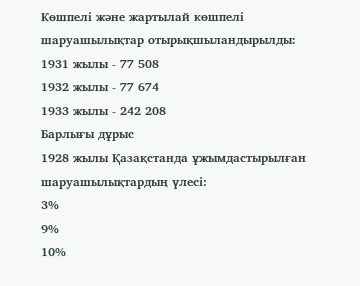Көшпелі және жартылай көшпелі шаруашылықтар отырықшыландырылды:
1931 жылы - 77 508
1932 жылы - 77 674
1933 жылы - 242 208
Барлығы дұрыс
1928 жылы Қазақстанда ұжымдастырылған шаруашылықтардың үлесі:
3%
9%
10%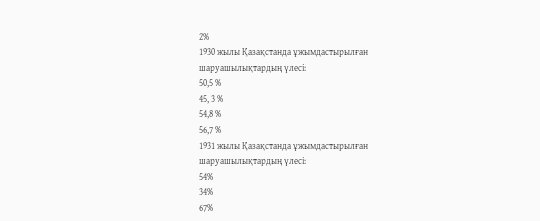2%
1930 жылы Қазақстанда ұжымдастырылған шаруашылықтардың үлесі:
50,5 %
45, 3 %
54,8 %
56,7 %
1931 жылы Қазақстанда ұжымдастырылған шаруашылықтардың үлесі:
54%
34%
67%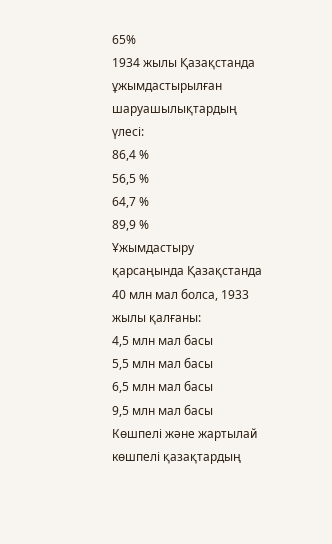65%
1934 жылы Қазақстанда ұжымдастырылған шаруашылықтардың үлесі:
86,4 %
56,5 %
64,7 %
89,9 %
Ұжымдастыру қарсаңында Қазақстанда 40 млн мал болса, 1933 жылы қалғаны:
4,5 млн мал басы
5,5 млн мал басы
6,5 млн мал басы
9,5 млн мал басы
Көшпелі және жартылай көшпелі қазақтардың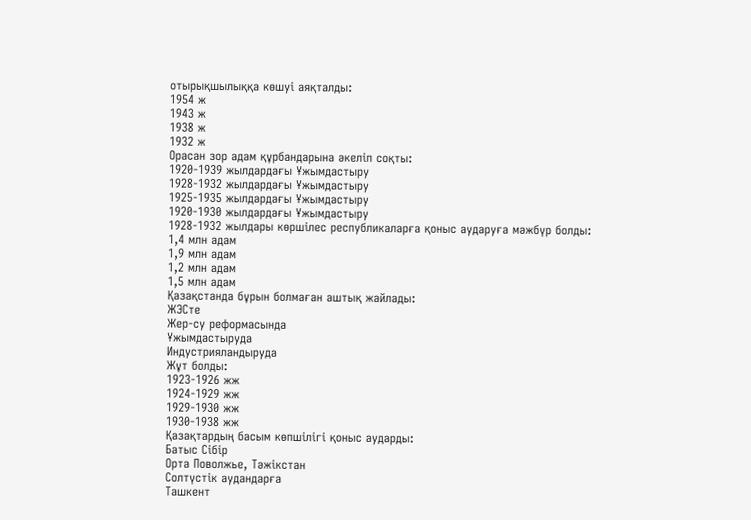отырықшылыққа көшуі аяқталды:
1954 ж
1943 ж
1938 ж
1932 ж
Орасан зор адам құрбандарына әкеліп соқты:
1920-1939 жылдардағы Ұжымдастыру
1928-1932 жылдардағы Ұжымдастыру
1925-1935 жылдардағы Ұжымдастыру
1920-1930 жылдардағы Ұжымдастыру
1928-1932 жылдары көршілес республикаларға қоныс аударуға мәжбүр болды:
1,4 млн адам
1,9 млн адам
1,2 млн адам
1,5 млн адам
Қазақстанда бұрын болмаған аштық жайлады:
ЖЭСте
Жер-су реформасында
Ұжымдастыруда
Индустрияландыруда
Жұт болды:
1923-1926 жж
1924-1929 жж
1929-1930 жж
1930-1938 жж
Қазақтардың басым көпшілігі қоныс аударды:
Батыс Сібір
Орта Поволжье, Тәжікстан
Солтүстік аудандарға
Ташкент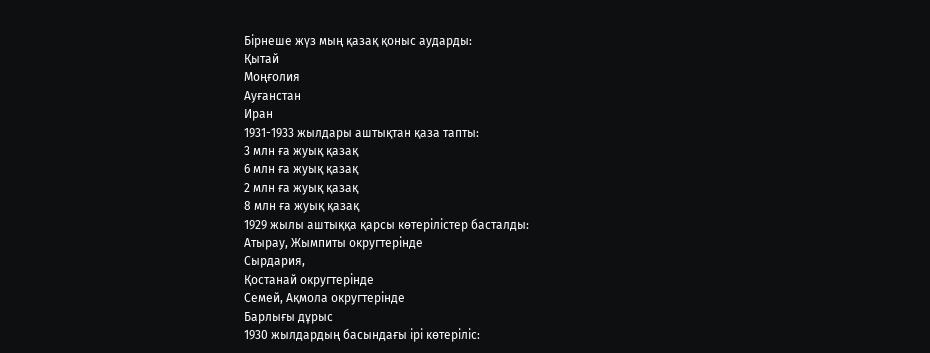Бірнеше жүз мың қазақ қоныс аударды:
Қытай
Моңғолия
Ауғанстан
Иран
1931-1933 жылдары аштықтан қаза тапты:
3 млн ға жуық қазақ
6 млн ға жуық қазақ
2 млн ға жуық қазақ
8 млн ға жуық қазақ
1929 жылы аштыққа қарсы көтерілістер басталды:
Атырау, Жымпиты округтерінде
Сырдария,
Қостанай округтерінде
Семей, Ақмола округтерінде
Барлығы дұрыс
1930 жылдардың басындағы ірі көтеріліс: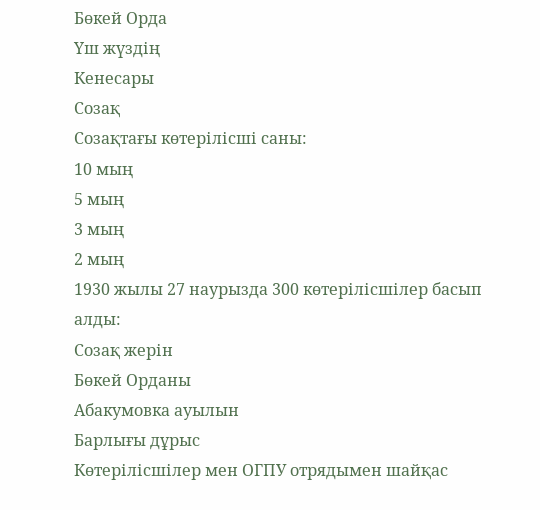Бөкей Орда
Үш жүздің
Кенесары
Созақ
Созақтағы көтерілісші саны:
10 мың
5 мың
3 мың
2 мың
1930 жылы 27 наурызда 300 көтерілісшілер басып алды:
Созақ жерін
Бөкей Орданы
Абакумовка ауылын
Барлығы дұрыс
Көтерілісшілер мен ОГПУ отрядымен шайқас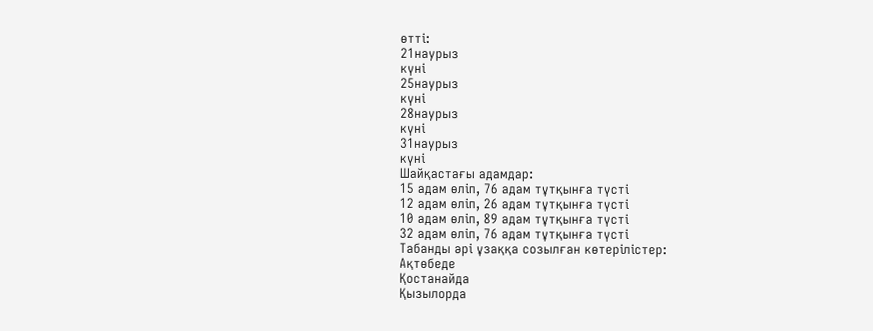өтті:
21наурыз
күні
25наурыз
күні
28наурыз
күні
31наурыз
күні
Шайқастағы адамдар:
15 адам өліп, 76 адам тұтқынға түсті
12 адам өліп, 26 адам тұтқынға түсті
10 адам өліп, 89 адам тұтқынға түсті
32 адам өліп, 76 адам тұтқынға түсті
Табанды әрі ұзаққа созылған көтерілістер:
Ақтөбеде
Қостанайда
Қызылорда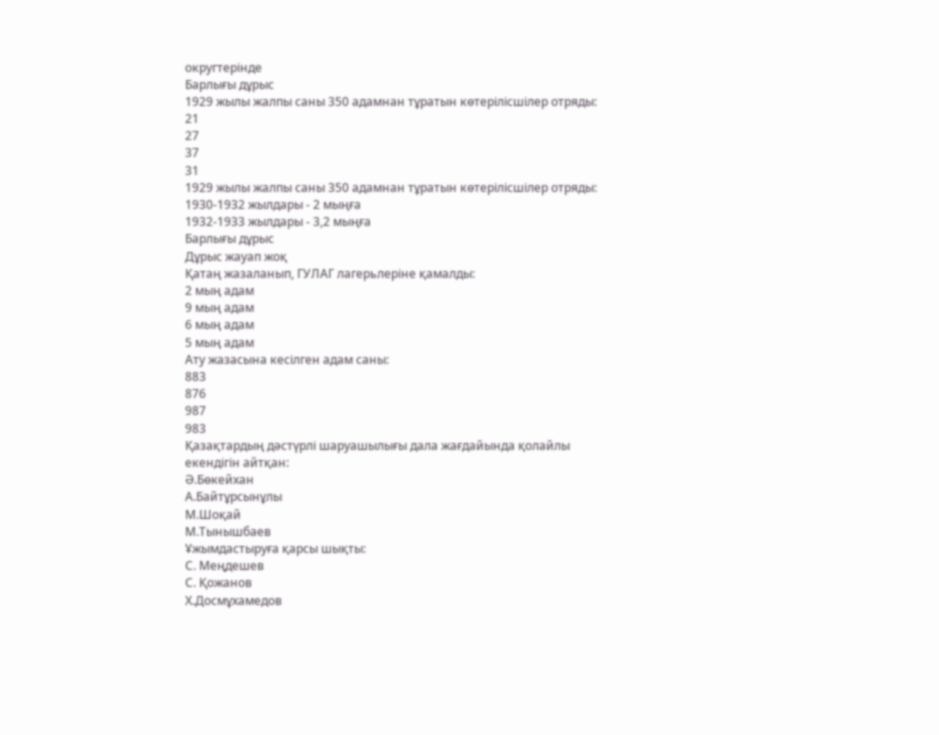округтерінде
Барлығы дұрыс
1929 жылы жалпы саны 350 адамнан тұратын көтерілісшілер отряды:
21
27
37
31
1929 жылы жалпы саны 350 адамнан тұратын көтерілісшілер отряды:
1930-1932 жылдары - 2 мыңға
1932-1933 жылдары - 3,2 мыңға
Барлығы дұрыс
Дұрыс жауап жоқ
Қатаң жазаланып, ГУЛАГ лагерьлеріне қамалды:
2 мың адам
9 мың адам
6 мың адам
5 мың адам
Ату жазасына кесілген адам саны:
883
876
987
983
Қазақтардың дәстүрлі шаруашылығы дала жағдайында қолайлы
екендігін айтқан:
Ә.Бөкейхан
А.Байтұрсынұлы
М.Шоқай
М.Тынышбаев
Ұжымдастыруға қарсы шықты:
С. Меңдешев
С. Қожанов
Х.Досмұхамедов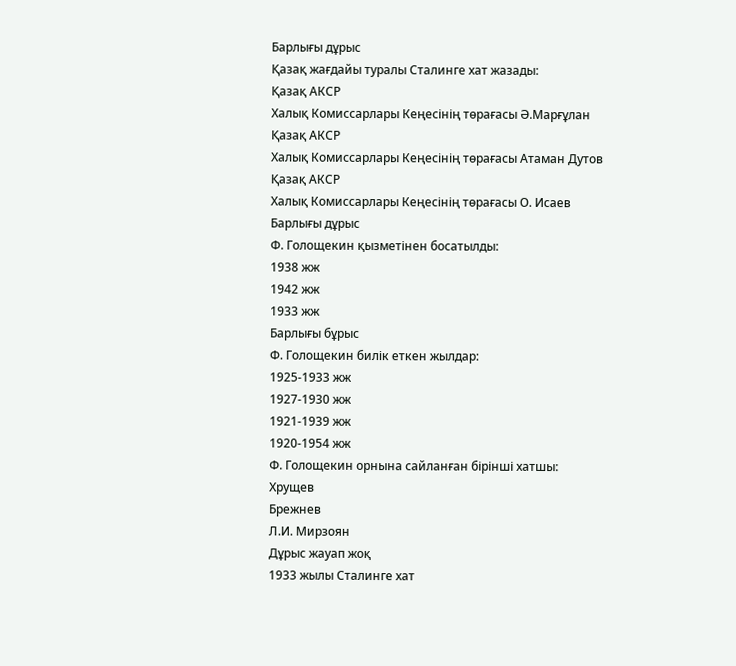Барлығы дұрыс
Қазақ жағдайы туралы Сталинге хат жазады:
Қазақ АКСР
Халық Комиссарлары Кеңесінің төрағасы Ә.Марғұлан
Қазақ АКСР
Халық Комиссарлары Кеңесінің төрағасы Атаман Дутов
Қазақ АКСР
Халық Комиссарлары Кеңесінің төрағасы О. Исаев
Барлығы дұрыс
Ф. Голощекин қызметінен босатылды:
1938 жж
1942 жж
1933 жж
Барлығы бұрыс
Ф. Голощекин билік еткен жылдар:
1925-1933 жж
1927-1930 жж
1921-1939 жж
1920-1954 жж
Ф. Голощекин орнына сайланған бірінші хатшы:
Хрущев
Брежнев
Л.И. Мирзоян
Дұрыс жауап жоқ
1933 жылы Сталинге хат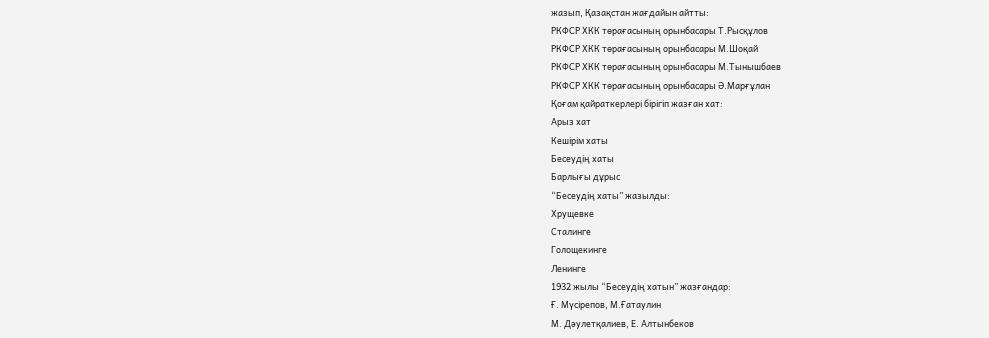жазып, Қазақстан жағдайын айтты:
РКФСР ХКК төрағасының орынбасары Т.Рысқұлов
РКФСР ХКК төрағасының орынбасары М.Шоқай
РКФСР ХКК төрағасының орынбасары М.Тынышбаев
РКФСР ХКК төрағасының орынбасары Ә.Марғұлан
Қоғам қайраткерлері бірігіп жазған хат:
Арыз хат
Кешірім хаты
Бесеудің хаты
Барлығы дұрыс
“Бесеудің хаты” жазылды:
Хрущевке
Сталинге
Голощекинге
Ленинге
1932 жылы “Бесеудің хатын” жазғандар:
Ғ. Мүсірепов, М.Ғатаулин
М. Дәулетқалиев, Е. Алтынбеков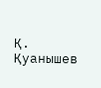Қ. Қуанышев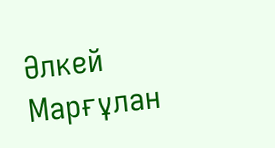Әлкей Марғұлан